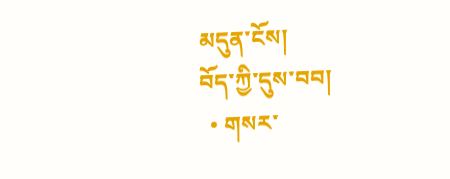མདུན་ངོས།
བོད་ཀྱི་དུས་བབ།
  • གསར་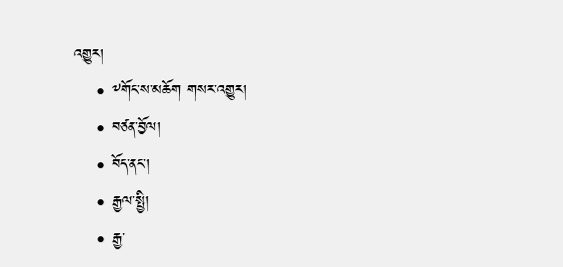འགྱུར།
    • ༸གོང་ས་མཆོག གསར་འགྱུར།
    • བཙན་བྱོལ།
    • བོད་ནང་།
    • རྒྱལ་སྤྱི།
    • རྒྱ་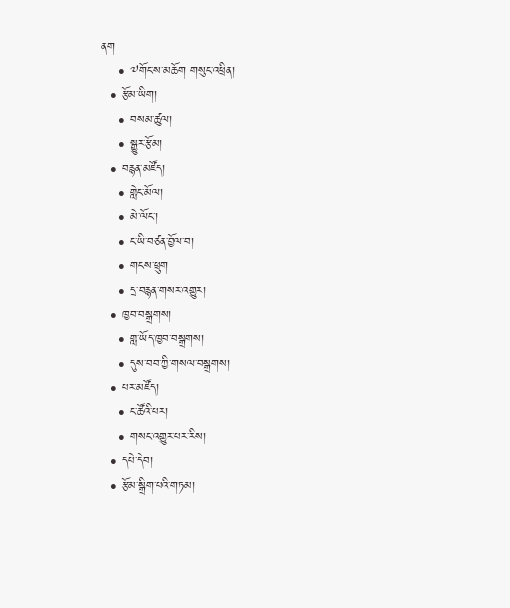ནག
    • ༧གོང་ས་མཆོག གསུང་འཕྲིན།
  • རྩོམ་ཡིག།
    • བསམ་ཚུལ།
    • སྒྱུར་རྩོམ།
  • བརྙན་མཛོད།
    • གླེང་མོལ།
    • མེ་ལོང་།
    • ང་ཡི་བཙན་བྱོལ་བ།
    • གངས་ཕྲུག
    • དྲ་བརྙན་གསར་འགྱུར།
  • ཁྱབ་བསྒྲགས།
    • གླ་ཡོད་ཁྱབ་བསྒྲགས།
    • དུས་བབ་ཀྱི་གསལ་བསྒྲགས།
  • པར་མཛོད།
    • ང་ཚོའི་པར།
    • གསང་འགྱུར་པར་རིས།
  • དཔེ་དེབ།
  • རྩོམ་སྒྲིག་པའི་གཏམ།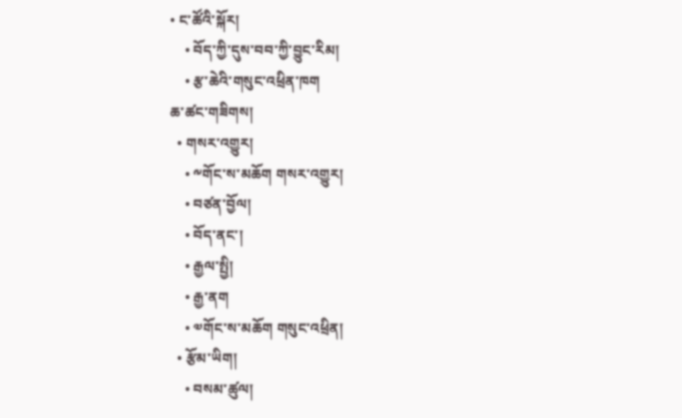• ང་ཚོའི་སྐོར།
    • བོད་ཀྱི་དུས་བབ་ཀྱི་བྱུང་རིམ།
    • རྩ་ཆེའི་གསུང་འཕྲིན་ཁག
ཆ་ཚང་གཟིགས།
  • གསར་འགྱུར།
    • ༸གོང་ས་མཆོག གསར་འགྱུར།
    • བཙན་བྱོལ།
    • བོད་ནང་།
    • རྒྱལ་སྤྱི།
    • རྒྱ་ནག
    • ༧གོང་ས་མཆོག གསུང་འཕྲིན།
  • རྩོམ་ཡིག།
    • བསམ་ཚུལ།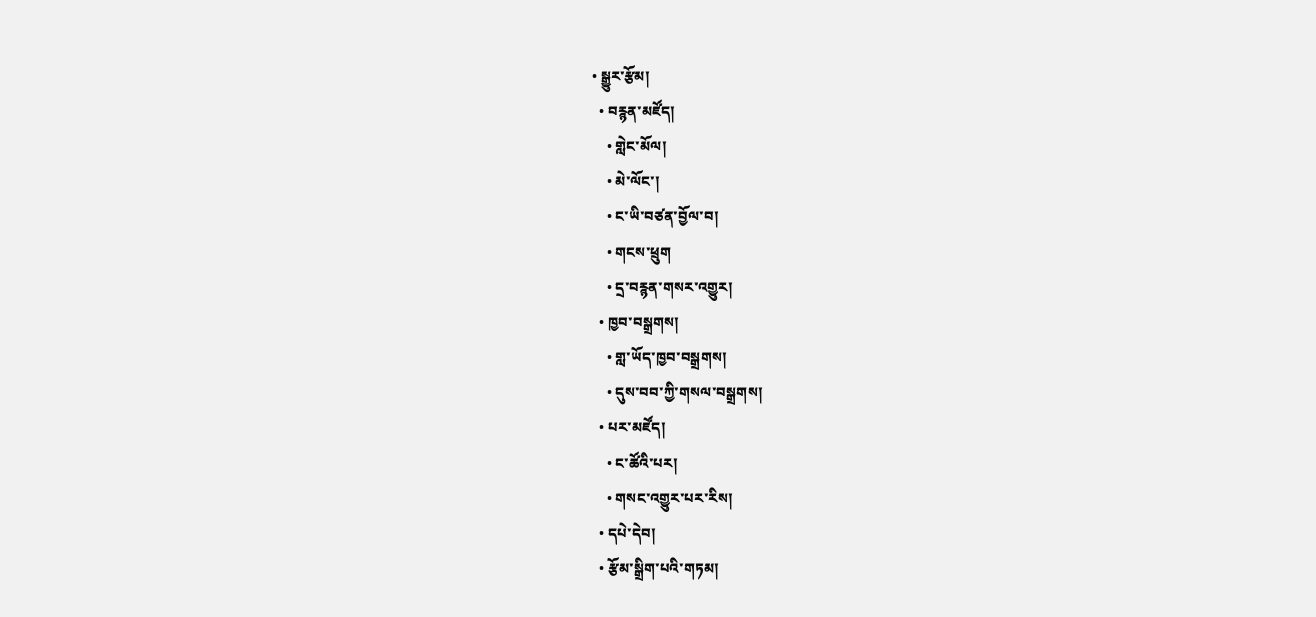• སྒྱུར་རྩོམ།
  • བརྙན་མཛོད།
    • གླེང་མོལ།
    • མེ་ལོང་།
    • ང་ཡི་བཙན་བྱོལ་བ།
    • གངས་ཕྲུག
    • དྲ་བརྙན་གསར་འགྱུར།
  • ཁྱབ་བསྒྲགས།
    • གླ་ཡོད་ཁྱབ་བསྒྲགས།
    • དུས་བབ་ཀྱི་གསལ་བསྒྲགས།
  • པར་མཛོད།
    • ང་ཚོའི་པར།
    • གསང་འགྱུར་པར་རིས།
  • དཔེ་དེབ།
  • རྩོམ་སྒྲིག་པའི་གཏམ།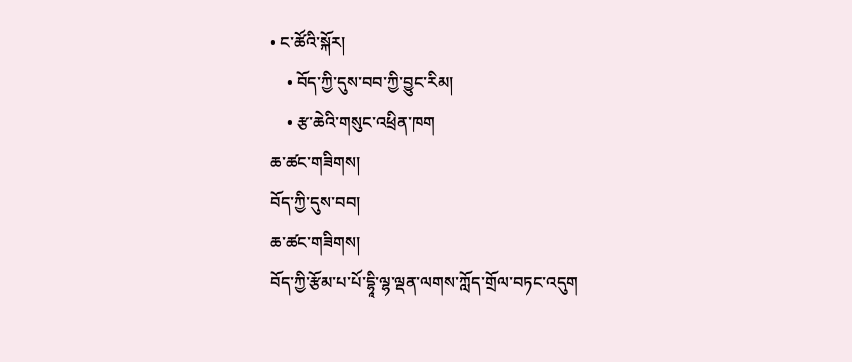• ང་ཚོའི་སྐོར།
    • བོད་ཀྱི་དུས་བབ་ཀྱི་བྱུང་རིམ།
    • རྩ་ཆེའི་གསུང་འཕྲིན་ཁག
ཆ་ཚང་གཟིགས།
བོད་ཀྱི་དུས་བབ།
ཆ་ཚང་གཟིགས།
བོད་ཀྱི་རྩོམ་པ་པོ་དྷཱི་ལྷ་ལྡན་ལགས་ཀློད་གྲོལ་བཏང་འདུག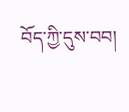བོད་ཀྱི་དུས་བབ།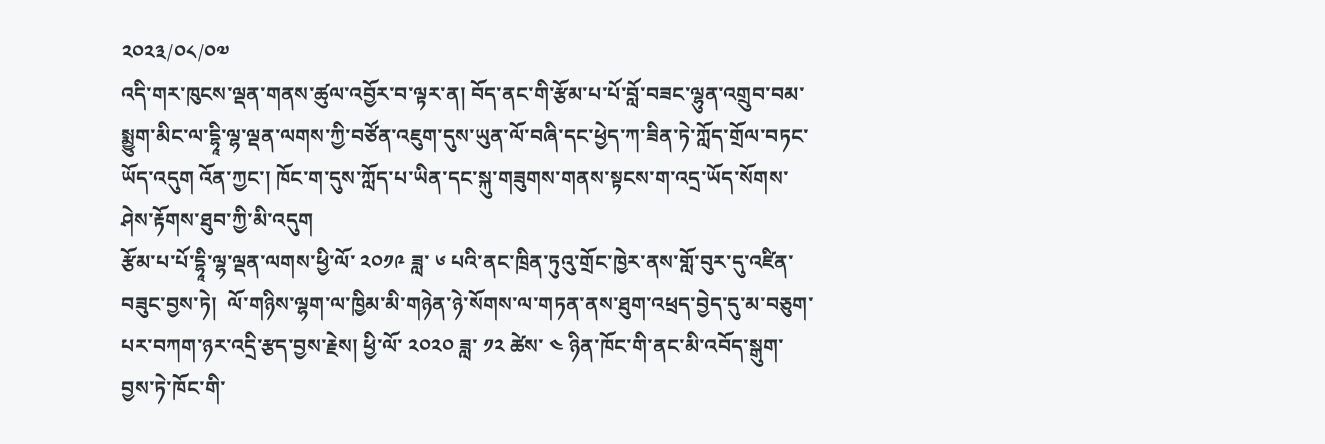༢༠༢༣/༠༨/༠༧
འདི་གར་ཁུངས་ལྡན་གནས་ཚུལ་འབྱོར་བ་ལྟར་ན། བོད་ནང་གི་རྩོམ་པ་པོ་བློ་བཟང་ལྷུན་འགྲུབ་བམ་སྨྱུག་མིང་ལ་དྷཱི་ལྷ་ལྡན་ལགས་ཀྱི་བཙོན་འཇུག་དུས་ཡུན་ལོ་བཞི་དང་ཕྱེད་ཀ་ཟིན་ཏེ་ཀློད་གྲོལ་བཏང་ཡོད་འདུག འོན་ཀྱང་། ཁོང་ག་དུས་ཀློད་པ་ཡིན་དང་སྐུ་གཟུགས་གནས་སྟངས་ག་འདྲ་ཡོད་སོགས་ཤེས་རྟོགས་ཐུབ་ཀྱི་མི་འདུག
རྩོམ་པ་པོ་དྷཱི་ལྷ་ལྡན་ལགས་ཕྱི་ལོ་ ༢༠༡༩ ཟླ་ ༦ པའི་ནང་ཁྲིན་ཏུའུ་གྲོང་ཁྱེར་ནས་གློ་བུར་དུ་འཛིན་བཟུང་བྱས་ཏེ།  ལོ་གཉིས་ལྷག་ལ་ཁྱིམ་མི་གཉེན་ཉེ་སོགས་ལ་གཏན་ནས་ཐུག་འཕྲད་བྱེད་དུ་མ་བཅུག་པར་བཀག་ཉར་འདྲི་རྩད་བྱས་རྗེས། ཕྱི་ལོ་ ༢༠༢༠ ཟླ་ ༡༢ ཚེས་ ༤ ཉིན་ཁོང་གི་ནང་མི་འབོད་སྒུག་བྱས་ཏེ་ཁོང་གི་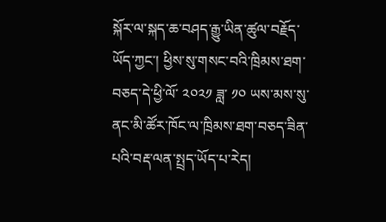སྐོར་ལ་སྐད་ཆ་བཤད་རྒྱུ་ཡིན་ཚུལ་བརྗོད་ཡོད་ཀྱང་། ཕྱིས་སུ་གསང་བའི་ཁྲིམས་ཐག་བཅད་དེ་ཕྱི་ལོ་ ༢༠༢༡ ཟླ་ ༡༠ ཡས་མས་སུ་ནང་མི་ཚོར་ཁོང་ལ་ཁྲིམས་ཐག་བཅད་ཟིན་པའི་བརྡ་ལན་སྤྲད་ཡོད་པ་རེད།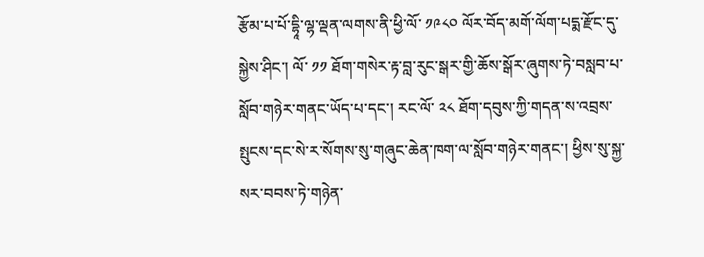རྩོམ་པ་པོ་དྷཱི་ལྷ་ལྡན་ལགས་ནི་ཕྱི་ལོ་ ༡༩༨༠ ལོར་བོད་མགོ་ལོག་པདྨ་རྫོང་དུ་སྐྱེས་ཤིང་། ལོ་ ༡༡ ཐོག་གསེར་རྟ་བླ་རུང་སྒར་གྱི་ཆོས་སྒོར་ཞུགས་ཏེ་བསླབ་པ་སློབ་གཉེར་གནང་ཡོད་པ་དང་། རང་ལོ་ ༢༨ ཐོག་དབུས་ཀྱི་གདན་ས་འབྲས་སྤུངས་དང་སེ་ར་སོགས་སུ་གཞུང་ཆེན་ཁག་ལ་སློབ་གཉེར་གནང་། ཕྱིས་སུ་སྐྱ་སར་བབས་ཏེ་གཉེན་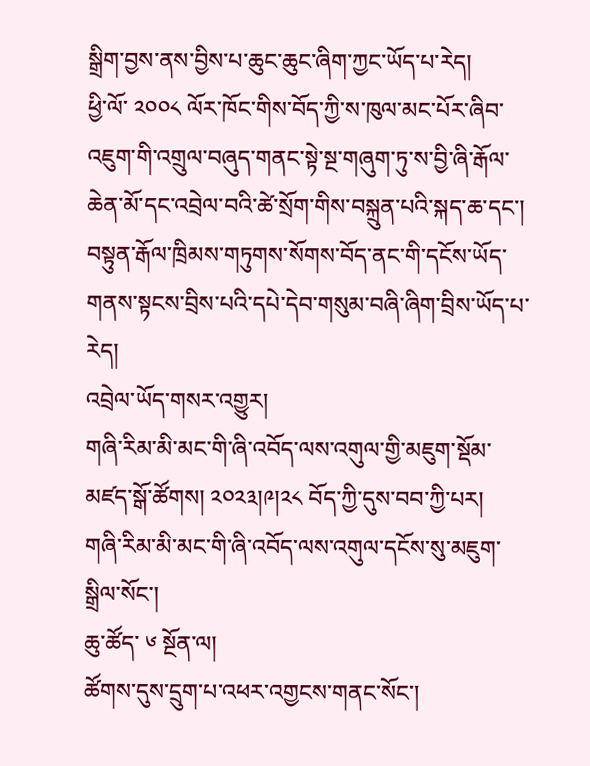སྒྲིག་བྱས་ནས་བྱིས་པ་ཆུང་ཆུང་ཞིག་ཀྱང་ཡོད་པ་རེད།
ཕྱི་ལོ་ ༢༠༠༨ ལོར་ཁོང་གིས་བོད་ཀྱི་ས་ཁུལ་མང་པོར་ཞིབ་འཇུག་གི་འགྲུལ་བཞུད་གནང་སྟེ་སྔ་གཞུག་ཏུ་ས་བྱི་ཞི་རྒོལ་ཆེན་མོ་དང་འབྲེལ་བའི་ཚེ་སྲོག་གིས་བསྐྲུན་པའི་སྐད་ཆ་དང་། བསྟུན་རྒོལ་ཁྲིམས་གཏུགས་སོགས་བོད་ནང་གི་དངོས་ཡོད་གནས་སྟངས་བྲིས་པའི་དཔེ་དེབ་གསུམ་བཞི་ཞིག་བྲིས་ཡོད་པ་རེད།
འབྲེལ་ཡོད་གསར་འགྱུར།
གཞི་རིམ་མི་མང་གི་ཞི་འབོད་ལས་འགུལ་གྱི་མཇུག་སྡོམ་མཛད་སྒོ་ཚོགས། ༢༠༢༣།༩།༢༨ བོད་ཀྱི་དུས་བབ་ཀྱི་པར།
གཞི་རིམ་མི་མང་གི་ཞི་འབོད་ལས་འགུལ་དངོས་སུ་མཇུག་སྒྲིལ་སོང་།
ཆུ་ཚོད་ ༦ སྔོན་ལ།
ཚོགས་དུས་དྲུག་པ་འཕར་འགྱངས་གནང་སོང་།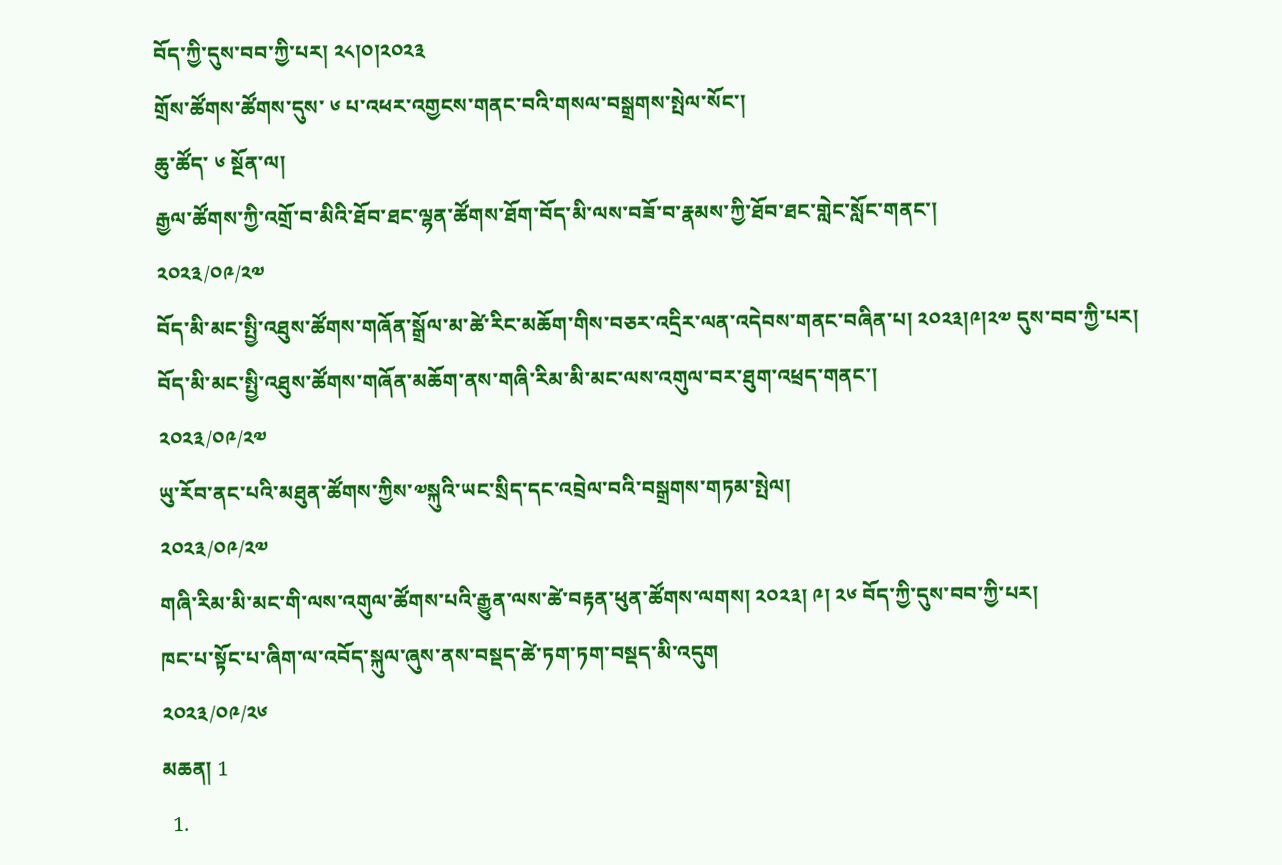བོད་ཀྱི་དུས་བབ་ཀྱི་པར། ༢༨།༠།༢༠༢༣
གྲོས་ཚོགས་ཚོགས་དུས་ ༦ པ་འཕར་འགྱངས་གནང་བའི་གསལ་བསྒྲགས་སྤེལ་སོང་།
ཆུ་ཚོད་ ༦ སྔོན་ལ།
རྒྱལ་ཚོགས་ཀྱི་འགྲོ་བ་མིའི་ཐོབ་ཐང་ལྷན་ཚོགས་ཐོག་བོད་མི་ལས་བཟོ་བ་རྣམས་ཀྱི་ཐོབ་ཐང་གླེང་སློང་གནང་།
༢༠༢༣/༠༩/༢༧
བོད་མི་མང་སྤྱི་འཐུས་ཚོགས་གཞོན་སྒྲོལ་མ་ཚེ་རིང་མཆོག་གིས་བཅར་འདྲིར་ལན་འདེབས་གནང་བཞིན་པ། ༢༠༢༣།༩།༢༧ དུས་བབ་ཀྱི་པར།
བོད་མི་མང་སྤྱི་འཐུས་ཚོགས་གཞོན་མཆོག་ནས་གཞི་རིམ་མི་མང་ལས་འགུལ་བར་ཐུག་འཕྲད་གནང་།
༢༠༢༣/༠༩/༢༧
ཡུ་རོབ་ནང་པའི་མཐུན་ཚོགས་ཀྱིས་༧སྐུའི་ཡང་སྲིད་དང་འབྲེལ་བའི་བསྒྲགས་གཏམ་སྤེལ།
༢༠༢༣/༠༩/༢༧
གཞི་རིམ་མི་མང་གི་ལས་འགུལ་ཚོགས་པའི་རྒྱུན་ལས་ཚེ་བརྟན་ཕུན་ཚོགས་ལགས། ༢༠༢༣། ༩། ༢༦ བོད་ཀྱི་དུས་བབ་ཀྱི་པར།
ཁང་པ་སྟོང་པ་ཞིག་ལ་འབོད་སྐུལ་ཞུས་ནས་བསྡད་ཚེ་ཏག་ཏག་བསྡད་མི་འདུག
༢༠༢༣/༠༩/༢༦
མཆན། 1
  1.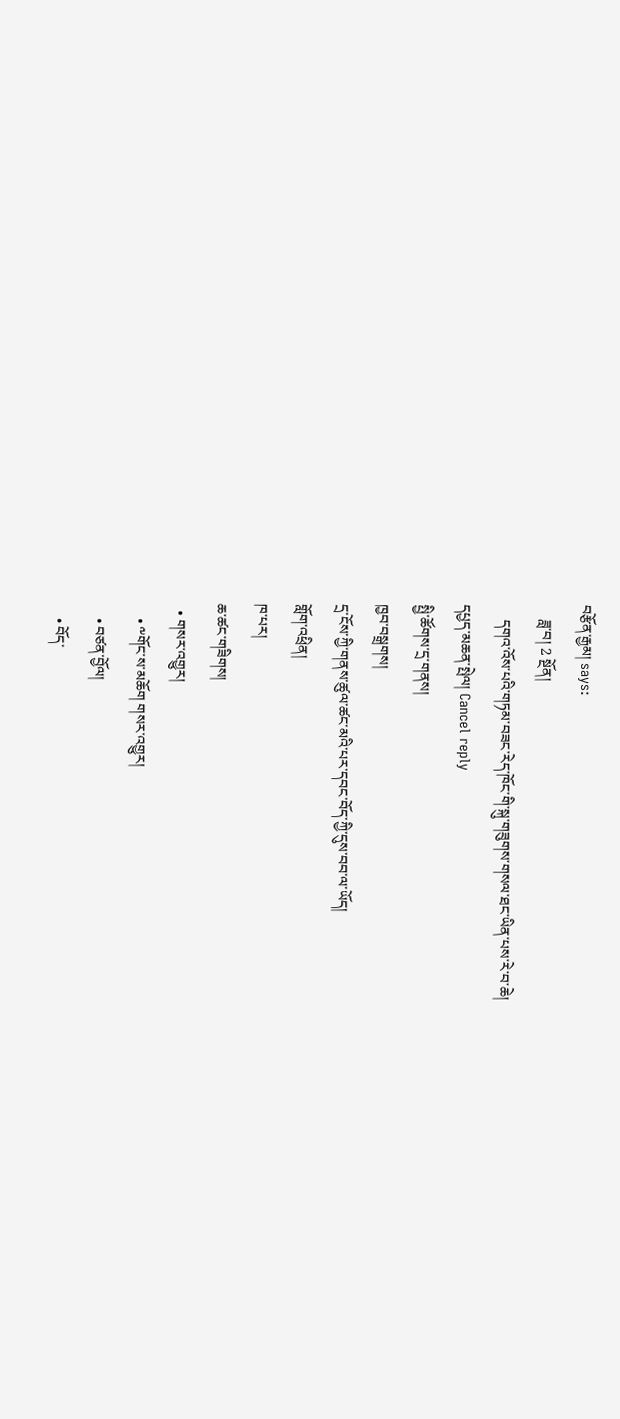བརྩོན་རྒྱམ། says:
    ཟླ་བ། 2 སྔོན།
    དགའ་འོས་པའི་གཏམ་བཟང་རེད་ཁོང་གི་སྐུ་གཟུགས་གསལ་ཐང་ཡིན་པས་རེ་བ་ཆེ།
དཔྱད་མཆན་སྤེལ། Cancel reply
སྤྱི་ཚོགས་དྲ་གནས།
ཁྱབ་བསྒྲགས།
དྲ་ངོས་ཀྱི་གནས་ཚུལ་ཚང་མའི་པར་དབང་བོད་ཀྱི་དུས་བབ་ལ་ཡོད།
གློག་འཕྲིན།
ཁ་པར།
ཆ་ཚང་གཟིགས།
  • གསར་འགྱུར།
    • ༸གོང་ས་མཆོག གསར་འགྱུར།
    • བཙན་བྱོལ།
    • བོད་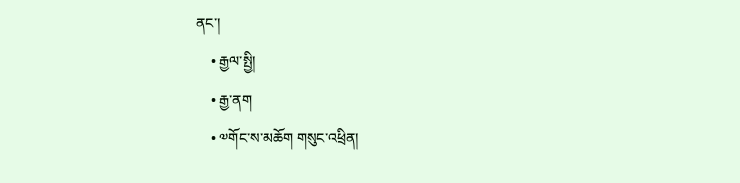ནང་།
    • རྒྱལ་སྤྱི།
    • རྒྱ་ནག
    • ༧གོང་ས་མཆོག གསུང་འཕྲིན།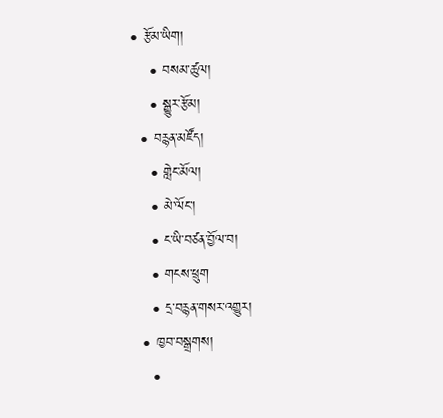• རྩོམ་ཡིག།
    • བསམ་ཚུལ།
    • སྒྱུར་རྩོམ།
  • བརྙན་མཛོད།
    • གླེང་མོལ།
    • མེ་ལོང་།
    • ང་ཡི་བཙན་བྱོལ་བ།
    • གངས་ཕྲུག
    • དྲ་བརྙན་གསར་འགྱུར།
  • ཁྱབ་བསྒྲགས།
    •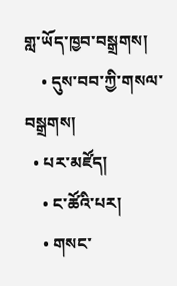གླ་ཡོད་ཁྱབ་བསྒྲགས།
    • དུས་བབ་ཀྱི་གསལ་བསྒྲགས།
  • པར་མཛོད།
    • ང་ཚོའི་པར།
    • གསང་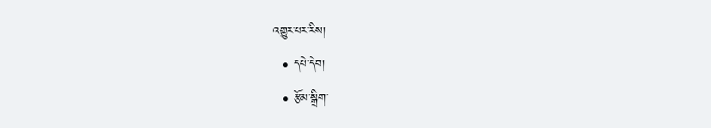འགྱུར་པར་རིས།
  • དཔེ་དེབ།
  • རྩོམ་སྒྲིག་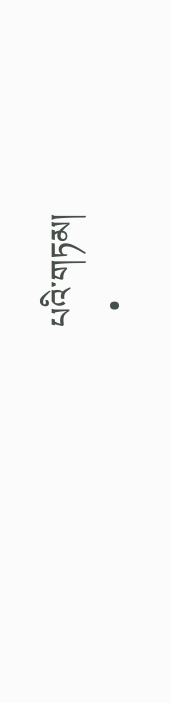པའི་གཏམ།
  •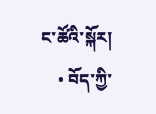ང་ཚོའི་སྐོར།
    • བོད་ཀྱི་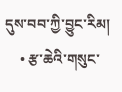དུས་བབ་ཀྱི་བྱུང་རིམ།
    • རྩ་ཆེའི་གསུང་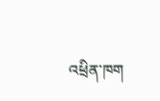འཕྲིན་ཁག